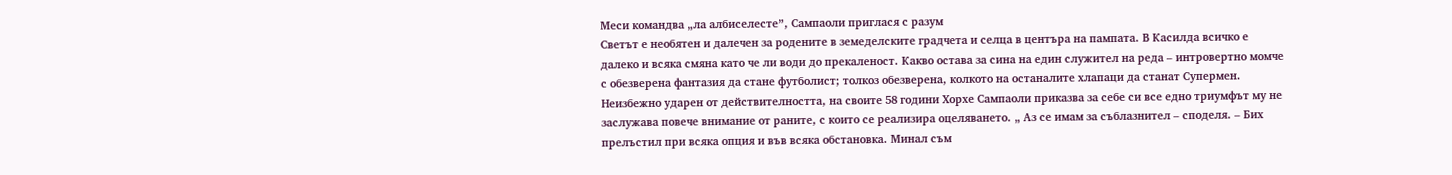Меси командва „ла албиселесте”, Сампаоли приглася с разум
Светът е необятен и далечен за родените в земеделските градчета и селца в центъра на пампата. В Касилда всичко е далеко и всяка смяна като че ли води до прекаленост. Какво остава за сина на един служител на реда – интровертно момче с обезверена фантазия да стане футболист; толкоз обезверена, колкото на останалите хлапаци да станат Супермен.
Неизбежно ударен от действителността, на своите 58 години Хорхе Сампаоли приказва за себе си все едно триумфът му не заслужава повече внимание от раните, с които се реализира оцеляването. „ Аз се имам за съблазнител – споделя. – Бих прелъстил при всяка опция и във всяка обстановка. Минал съм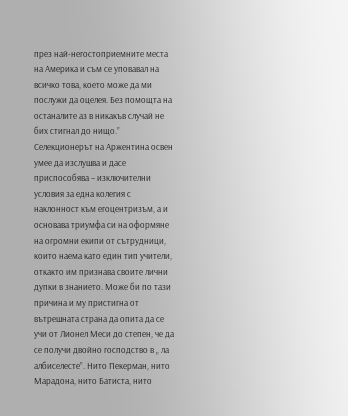през най-негостоприемните места на Америка и съм се уповавал на всичко това, което може да ми послужи да оцелея. Без помощта на останалите аз в никакъв случай не бих стигнал до нищо.”
Селекционерът на Аржентина освен умее да изслушва и дасе приспособява – изключителни условия за една колегия с наклонност към егоцентризъм, а и основава триумфа си на оформяне на огромни екипи от сътрудници, които наема като един тип учители, откакто им признава своите лични дупки в знанието. Може би по тази причина и му пристигна от вътрешната страна да опита да се учи от Лионел Меси до степен, че да се получи двойно господство в „ ла албиселесте”. Нито Пекерман, нито Марадона, нито Батиста, нито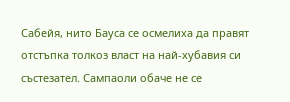Сабейя, нито Бауса се осмелиха да правят отстъпка толкоз власт на най-хубавия си състезател. Сампаоли обаче не се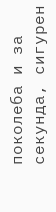поколеба и за секунда, сигурен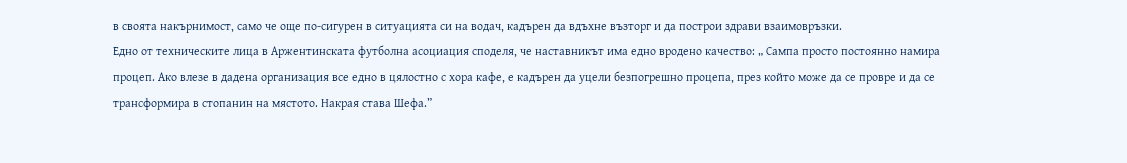в своята накърнимост, само че още по-сигурен в ситуацията си на водач, кадърен да вдъхне възторг и да построи здрави взаимовръзки.
Едно от техническите лица в Аржентинската футболна асоциация споделя, че наставникът има едно вродено качество: „ Сампа просто постоянно намира процеп. Ако влезе в дадена организация все едно в цялостно с хора кафе, е кадърен да уцели безпогрешно процепа, през който може да се провре и да се трансформира в стопанин на мястото. Накрая става Шефа.”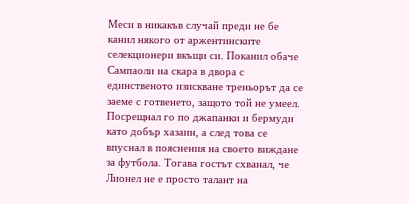Меси в никакъв случай преди не бе канил някого от аржентинските селекционери вкъщи си. Поканил обаче Сампаоли на скара в двора с единственото изискване треньорът да се заеме с готвенето, защото той не умеел. Посрещнал го по джапанки и бермуди като добър хазаин, а след това се впуснал в пояснения на своето виждане за футбола. Тогава гостът схванал, че Лионел не е просто талант на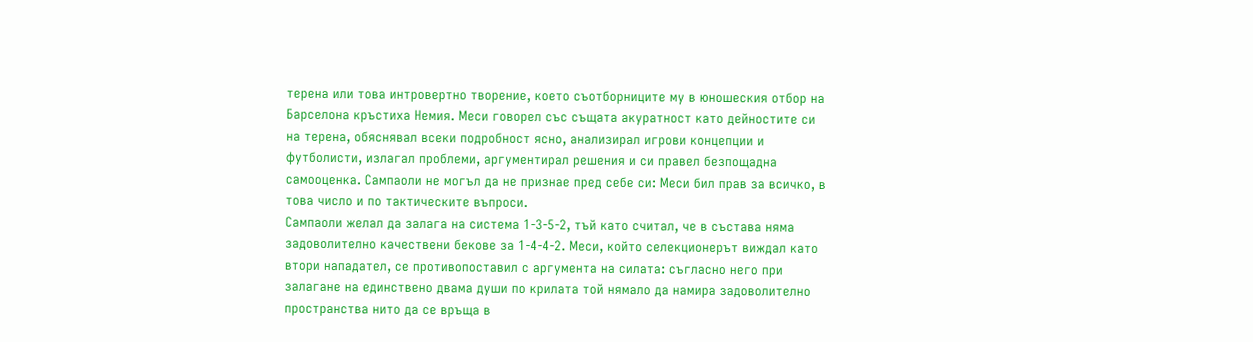терена или това интровертно творение, което съотборниците му в юношеския отбор на Барселона кръстиха Немия. Меси говорел със същата акуратност като дейностите си на терена, обяснявал всеки подробност ясно, анализирал игрови концепции и футболисти, излагал проблеми, аргументирал решения и си правел безпощадна самооценка. Сампаоли не могъл да не признае пред себе си: Меси бил прав за всичко, в това число и по тактическите въпроси.
Сампаоли желал да залага на система 1-3-5-2, тъй като считал, че в състава няма задоволително качествени бекове за 1-4-4-2. Меси, който селекционерът виждал като втори нападател, се противопоставил с аргумента на силата: съгласно него при залагане на единствено двама души по крилата той нямало да намира задоволително пространства нито да се връща в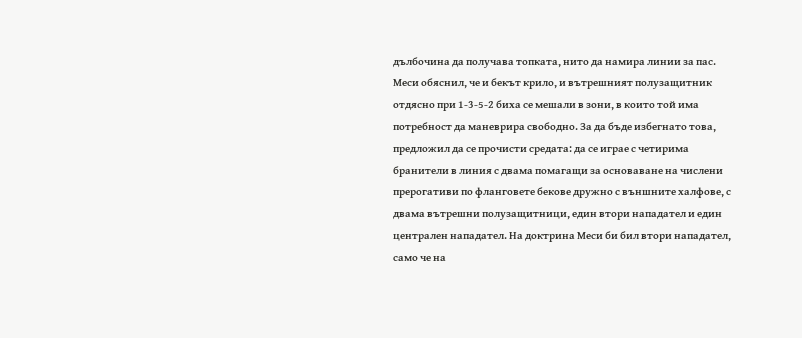дълбочина да получава топката, нито да намира линии за пас. Меси обяснил, че и бекът крило, и вътрешният полузащитник отдясно при 1-3-5-2 биха се мешали в зони, в които той има потребност да маневрира свободно. За да бъде избегнато това, предложил да се прочисти средата: да се играе с четирима бранители в линия с двама помагащи за основаване на числени прерогативи по фланговете бекове дружно с външните халфове, с двама вътрешни полузащитници, един втори нападател и един централен нападател. На доктрина Меси би бил втори нападател, само че на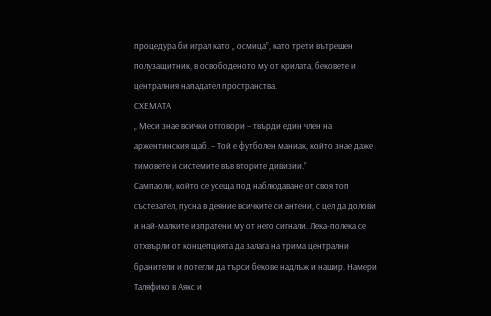процедура би играл като „ осмица”, като трети вътрешен полузащитник, в освободеното му от крилата, бековете и централния нападател пространства.
СХЕМАТА
„ Меси знае всички отговори – твърди един член на аржентинския щаб. – Той е футболен маниак, който знае даже тимовете и системите във вторите дивизии.”
Сампаоли, който се усеща под наблюдаване от своя топ състезател, пусна в деяние всичките си антени, с цел да долови и най-малките изпратени му от него сигнали. Лека-полека се отхвърли от концепцията да залага на трима централни бранители и потегли да търси бекове надлъж и нашир. Намери Таляфико в Аякс и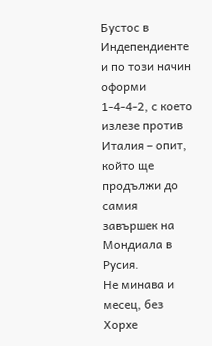Бустос в Индепендиенте и по този начин оформи 1-4-4-2, с което излезе против Италия – опит, който ще продължи до самия завършек на Мондиала в Русия.
Не минава и месец, без Хорхе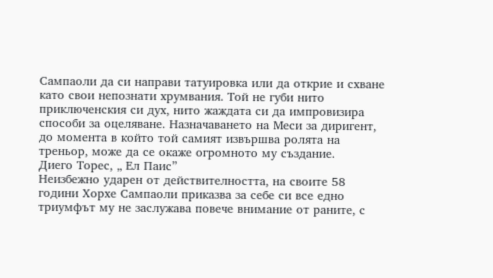Сампаоли да си направи татуировка или да открие и схване като свои непознати хрумвания. Той не губи нито приключенския си дух, нито жаждата си да импровизира способи за оцеляване. Назначаването на Меси за диригент, до момента в който той самият извършва ролята на треньор, може да се окаже огромното му създание.
Диего Торес, „ Ел Паис”
Неизбежно ударен от действителността, на своите 58 години Хорхе Сампаоли приказва за себе си все едно триумфът му не заслужава повече внимание от раните, с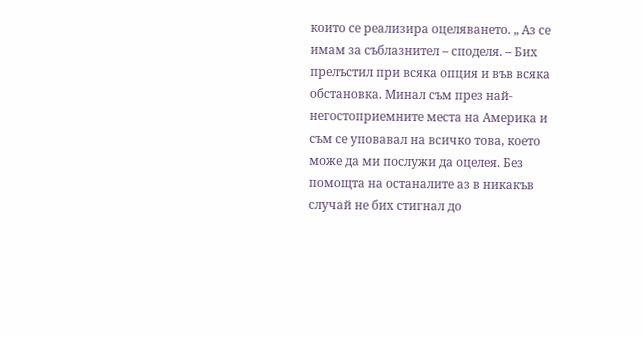които се реализира оцеляването. „ Аз се имам за съблазнител – споделя. – Бих прелъстил при всяка опция и във всяка обстановка. Минал съм през най-негостоприемните места на Америка и съм се уповавал на всичко това, което може да ми послужи да оцелея. Без помощта на останалите аз в никакъв случай не бих стигнал до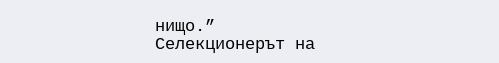нищо.”
Селекционерът на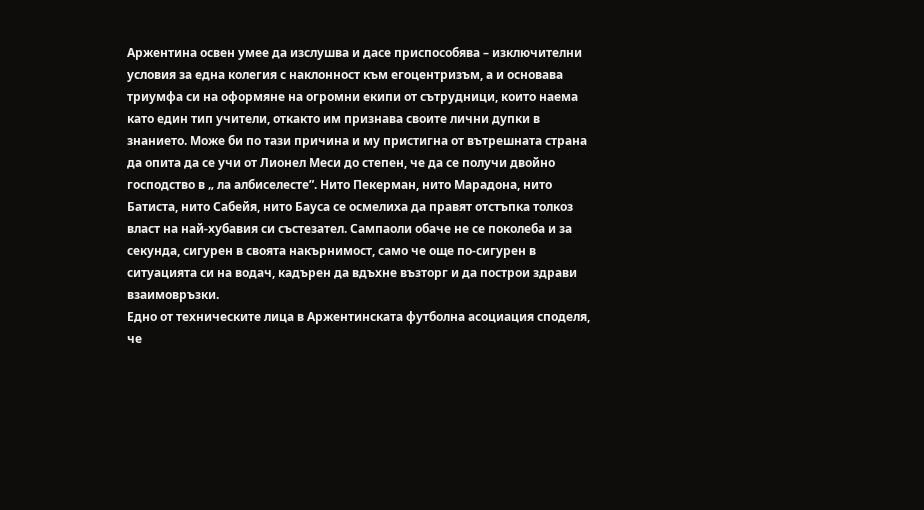Аржентина освен умее да изслушва и дасе приспособява – изключителни условия за една колегия с наклонност към егоцентризъм, а и основава триумфа си на оформяне на огромни екипи от сътрудници, които наема като един тип учители, откакто им признава своите лични дупки в знанието. Може би по тази причина и му пристигна от вътрешната страна да опита да се учи от Лионел Меси до степен, че да се получи двойно господство в „ ла албиселесте”. Нито Пекерман, нито Марадона, нито Батиста, нито Сабейя, нито Бауса се осмелиха да правят отстъпка толкоз власт на най-хубавия си състезател. Сампаоли обаче не се поколеба и за секунда, сигурен в своята накърнимост, само че още по-сигурен в ситуацията си на водач, кадърен да вдъхне възторг и да построи здрави взаимовръзки.
Едно от техническите лица в Аржентинската футболна асоциация споделя, че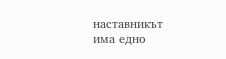наставникът има едно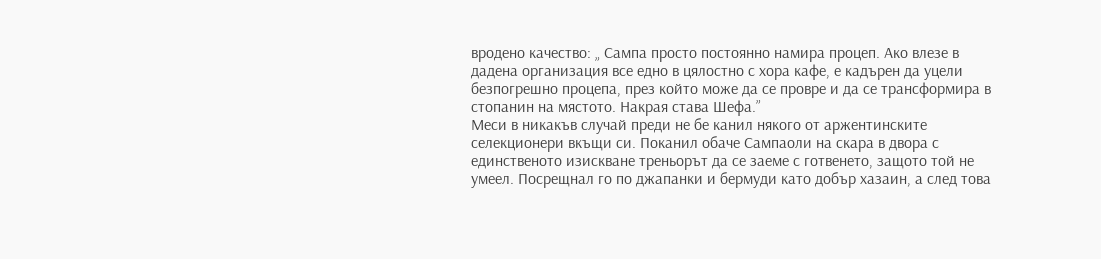вродено качество: „ Сампа просто постоянно намира процеп. Ако влезе в дадена организация все едно в цялостно с хора кафе, е кадърен да уцели безпогрешно процепа, през който може да се провре и да се трансформира в стопанин на мястото. Накрая става Шефа.”
Меси в никакъв случай преди не бе канил някого от аржентинските селекционери вкъщи си. Поканил обаче Сампаоли на скара в двора с единственото изискване треньорът да се заеме с готвенето, защото той не умеел. Посрещнал го по джапанки и бермуди като добър хазаин, а след това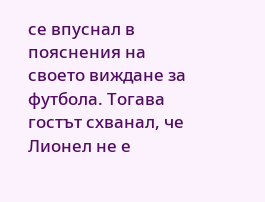се впуснал в пояснения на своето виждане за футбола. Тогава гостът схванал, че Лионел не е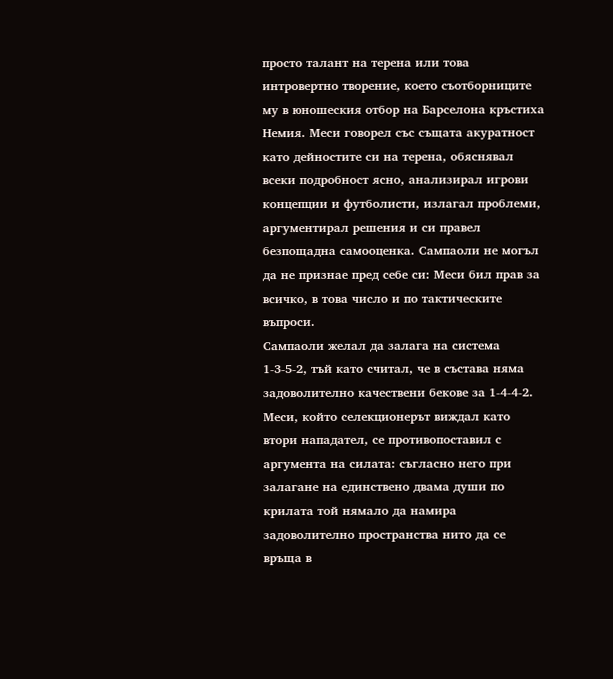просто талант на терена или това интровертно творение, което съотборниците му в юношеския отбор на Барселона кръстиха Немия. Меси говорел със същата акуратност като дейностите си на терена, обяснявал всеки подробност ясно, анализирал игрови концепции и футболисти, излагал проблеми, аргументирал решения и си правел безпощадна самооценка. Сампаоли не могъл да не признае пред себе си: Меси бил прав за всичко, в това число и по тактическите въпроси.
Сампаоли желал да залага на система 1-3-5-2, тъй като считал, че в състава няма задоволително качествени бекове за 1-4-4-2. Меси, който селекционерът виждал като втори нападател, се противопоставил с аргумента на силата: съгласно него при залагане на единствено двама души по крилата той нямало да намира задоволително пространства нито да се връща в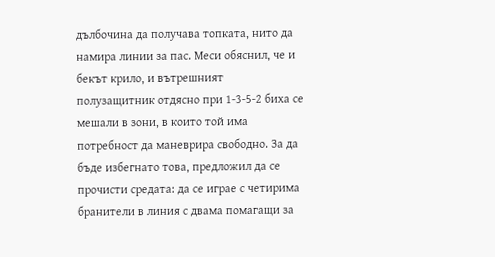дълбочина да получава топката, нито да намира линии за пас. Меси обяснил, че и бекът крило, и вътрешният полузащитник отдясно при 1-3-5-2 биха се мешали в зони, в които той има потребност да маневрира свободно. За да бъде избегнато това, предложил да се прочисти средата: да се играе с четирима бранители в линия с двама помагащи за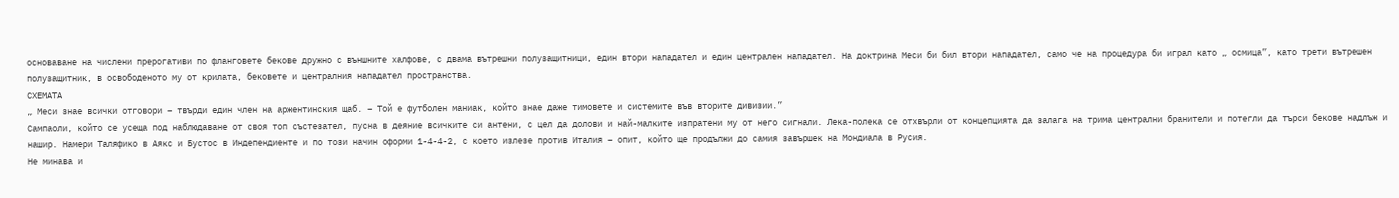основаване на числени прерогативи по фланговете бекове дружно с външните халфове, с двама вътрешни полузащитници, един втори нападател и един централен нападател. На доктрина Меси би бил втори нападател, само че на процедура би играл като „ осмица”, като трети вътрешен полузащитник, в освободеното му от крилата, бековете и централния нападател пространства.
СХЕМАТА
„ Меси знае всички отговори – твърди един член на аржентинския щаб. – Той е футболен маниак, който знае даже тимовете и системите във вторите дивизии.”
Сампаоли, който се усеща под наблюдаване от своя топ състезател, пусна в деяние всичките си антени, с цел да долови и най-малките изпратени му от него сигнали. Лека-полека се отхвърли от концепцията да залага на трима централни бранители и потегли да търси бекове надлъж и нашир. Намери Таляфико в Аякс и Бустос в Индепендиенте и по този начин оформи 1-4-4-2, с което излезе против Италия – опит, който ще продължи до самия завършек на Мондиала в Русия.
Не минава и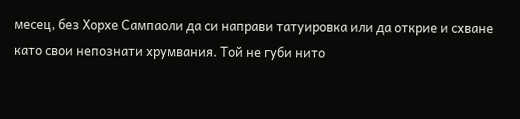месец, без Хорхе Сампаоли да си направи татуировка или да открие и схване като свои непознати хрумвания. Той не губи нито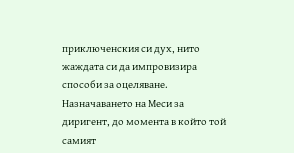приключенския си дух, нито жаждата си да импровизира способи за оцеляване. Назначаването на Меси за диригент, до момента в който той самият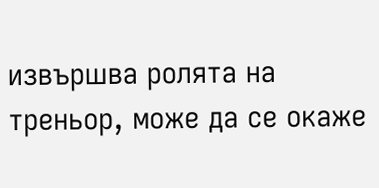извършва ролята на треньор, може да се окаже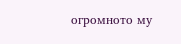огромното му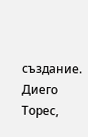създание. Диего Торес,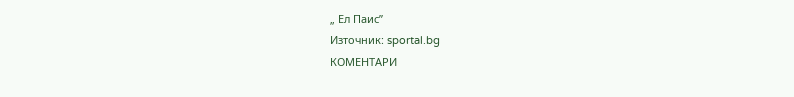„ Ел Паис”
Източник: sportal.bg
КОМЕНТАРИ